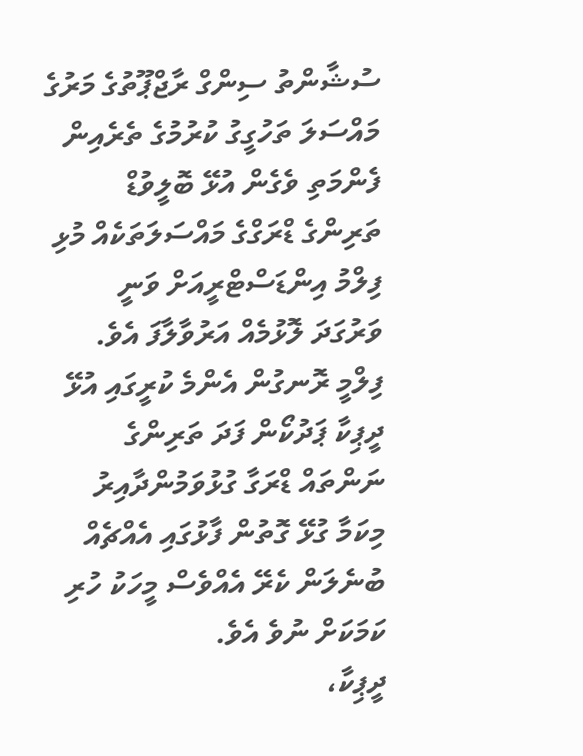ސުޝާންތު ސިންގް ރާޖްޕޫތުގެ މަރުގެ މައްސަލަ ތަހުގީގު ކުރުމުގެ ތެރެއިން ފެންމަތި ވެގެން އުޅޭ ބޮލީވުޑް ތަރިންގެ ޑްރަގްގެ މައްސަލަތަކެއް މުޅި ފިލްމު އިންޑަސްޓްރީއަށް ވަނީ ވަރުގަދަ ލޮޅުމެއް އަރުވާލާފަ އެވެ. ފިލްމީ ރޮނގުން އެންމެ ކުރީގައި އުޅޭ ދީޕިކާ ޕަދުކޯން ފަދަ ތަރިންގެ ނަންތައް ޑްރަގާ ގުޅުވަމުންދާއިރު މިކަމާ ގުޅޭ ގޮތުން ފާޅުގައި އެއްޗެއް ބުނެލަން ކެރޭ އެއްވެސް މީހަކު ހުރި ކަމަކަށް ނުވެ އެވެ.
ދީޕިކާ،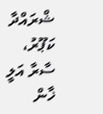ޝްރައްދާ ކަޕޫރު، ސާރާ އަލީ ޚާން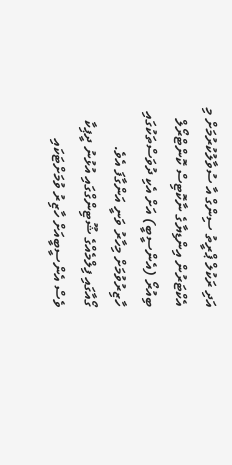އަދި ރަކުލް ޕްރީތު ސިންގް އާ ސުވާލުކުރުމަށް މި އެކްޓަރުން އިންޑިޔާގެ ނާކޮޓިސް ކޮންޓްރޯލް ބިއުރޯ (އެންސީބީ) އަށް އެކި ދުވަސްތަކުގައި ހާޒިރުވުމަށް މިހާރު ވަނީ އަންގާފަ އެވެ.
ގޯއާގައި ފިލްމެއްގެ ޝޫޓިންގްގައި އުޅުނު ދީޕިކާ ވެސް އެންސީބީއަށް ހާޒިރު ވުމަށްޓަކައި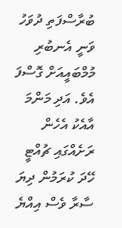ބުރާސްފަތި ދުވަހު ވަނީ އެނބުރި މުމްބައީއަށް ގޮސްފަ އެވެ. އަދި މަންމަ އާއެކު އެހެން ރަށެއްގައި ޗުއްޓީ ހޭދަ ކުރަމުން ދިޔަ ސާރާ ވެސް އިއްޔެ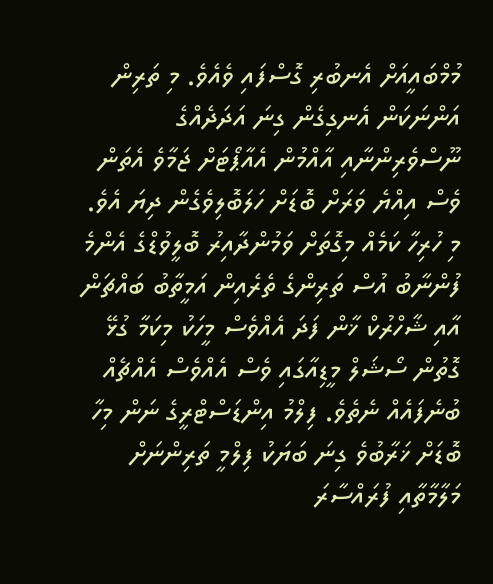މުމްބައީއަށް އެނބުރި ގޮސްފައި ވެއެވެ. މި ތަރިން އަންނަކަން އެނގިގެން ގިނަ އަދަދެއްގެ ނޫސްވެރިންނާއި އާއްމުން އެއާޕޯޓަށް ޖަމާވެ އެތަން ވެސް އިއްޔެ ވަރަށް ބޮޑަށް ހަލަބޮލިވެގެން ދިޔަ އެވެ.
މި ހުރިހާ ކަމެއް މިގޮތަށް ވަމުންދާއިރު ބޮލީވުޑްގެ އެންމެ ފުންނާބު އުސް ތަރިންގެ ތެރެއިން އަމީތާބު ބައްޗަން އާއި ޝާހްރުކް ޚާން ފަދަ އެއްވެސް މީހަކު މިކަމާ ގުޅޭ ގޮތުން ސޯޝަލް މީޑިއާގައި ވެސް އެއްވެސް އެއްޗެއް ބުނެފައެއް ނެތެވެ. ފިލްމު އިންޑަސްޓްރީގެ ނަން މިހާ ބޮޑަށް ޚަރާބުވެ ގިނަ ބަޔަކު ފިލްމީ ތަރިންނަށް މަލާމާތާއި ފުރައްސާރަ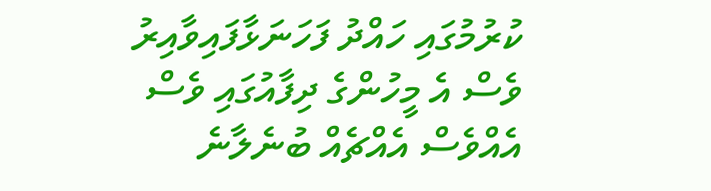ކުރުމުގައި ހައްދު ފަހަނަޅާފައިވާއިރު ވެސް އެ މީހުންގެ ދިފާއުގައި ވެސް އެއްވެސް އެއްޗެއް ބުނެލާނެ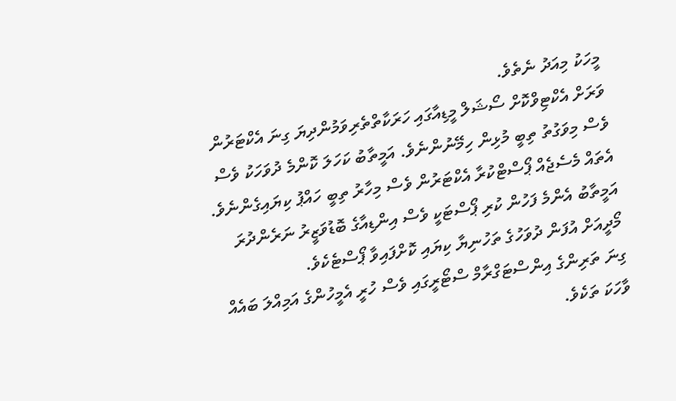މީހަކު މިއަދު ނެތެވެ.
ވަރަށް އެކްޓިވްކޮށް ސޯޝަލް މީޑިއާގައި ހަރަކާތްތެރިވަމުންދިޔަ ގިނަ އެކްޓަރުން ވެސް މިވަގުތު ތިބީ މުޅިން ހިމޭނުންނެވެ. އަމީތާބު ކަހަލަ ކޮންމެ ދުވަހަކު ވެސް އެތައް މެސެޖެއް ޕޯސްޓްކުރާ އެކްޓަރުން ވެސް މިހާރު ތިބީ ހައްޕު ކިޔައިގެންނެވެ. އަމީތާބު އެންމެ ފަހުން ކުރި ޕޯސްޓަކީ ވެސް އިންޑިއާގެ ބޮޑުވަޒީރު ނަރެންދުރަ މޯދީއަށް އުފަން ދުވަހުގެ ތަހުނިޔާ ކިޔައި ކޮށްފައިވާ ޕޯސްޓެކެވެ.
ގިނަ ތަރިންގެ އިންސްޓަގްރާމް ސްޓޯރީގައި ވެސް ހުރީ އެމީހުންގެ އަމިއްލަ ބައެއް ވާހަކަ ތަކެވެ.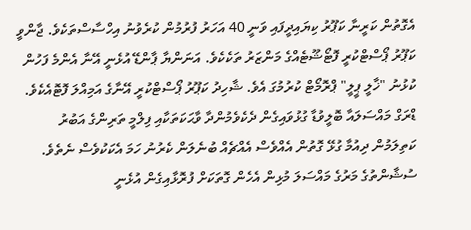އެގޮތުން ކަރީނާ ކަޕޫރު ކިޔައިދީފައި ވަނީ 40 އަހަރު ފުރުމުން ކުރެވުނު އިހްސާސްތަކެވެ. ޖާންވީ ކަޕޫރު ޕޯސްޓްކުރީ ފޮޓޯޝޫޓެއްގެ މަންޒަރު ތަކެކެވެ. އަނަންޔާ ޕާންޑޭ އުޅެނީ އޭނާ އެންމެ ފަހުން ކުޅުނު "ޚާލީ ޕީލީ" ޕްރޮމޯޓް ކުރުމުގަ އެވެ. ޝާހިދު ކަޕޫރު ޕޯސްޓްކުރީ އޭނާގެ އަމިއްލަ ފޮޓޮއެކެވެ.
ޑްރަގް މައްސަލައާ ބޮލީވުޑާ ގުޅުވައިގެން ދެކެވެމުންދާ ވާޙަކަތަކާއި ފިލްމީ ތަރިންގެ އަބުރު ކަތިލަމުން ދިއުމާ ގުޅޭ ގޮތުން އެއްވެސް އެއްޗެއް ބުނެލަން ކެރުނު ހަމަ އެކަކުވެސް ނެތެވެ.
ސުޝާންތުގެ މަރުގެ މައްސަލަ މުޅިން އެހެން ގޮތަކަށް ފުރޮޅާއިގެން އުޅެނީ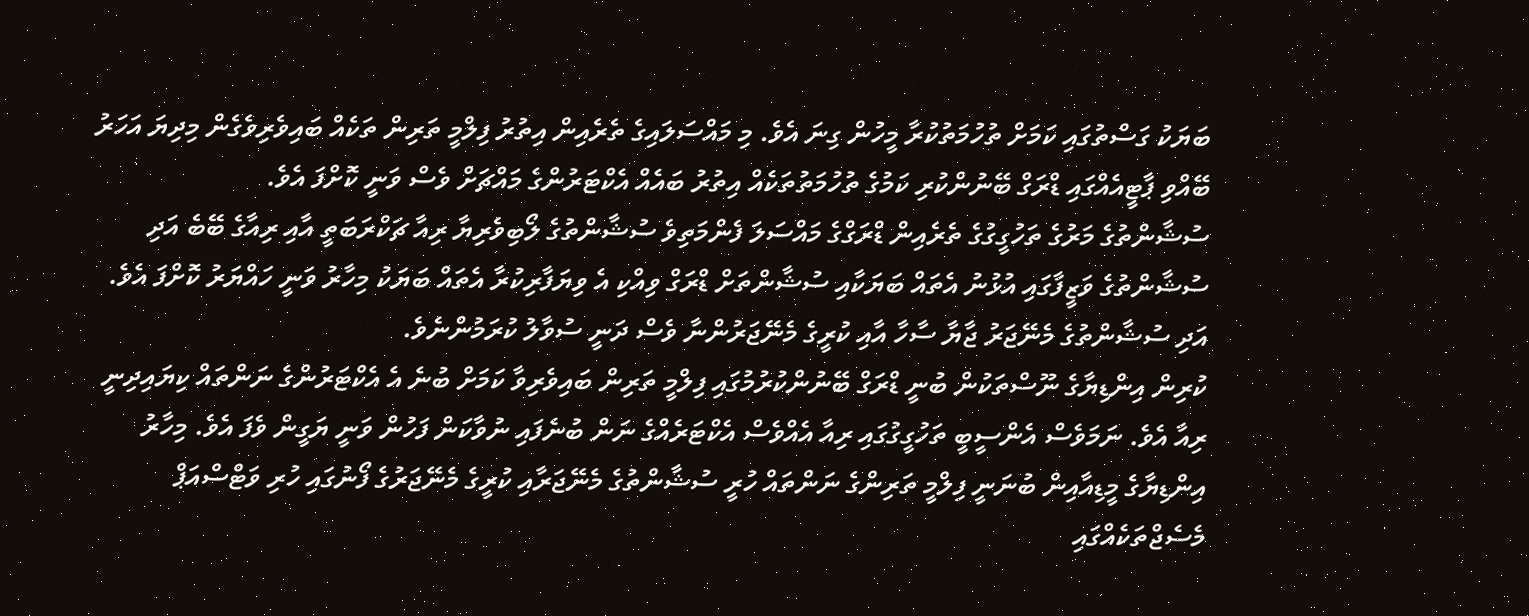ބަޔަކު ގަސްތުގައި ކަމަށް ތުހުމަތުކުރާ މީހުން ގިނަ އެވެ. މި މައްސަލައިގެ ތެރެއިން އިތުރު ފިލްމީ ތަރިން ތަކެއް ބައިވެރިވެގެން މިދިޔަ އަހަރު ބޭއްވި ޕާޓީއެއްގައި ޑްރަގް ބޭނުންކުރި ކަމުގެ ތުހުމަތުތަކެއް އިތުރު ބައެއް އެކްޓަރުންގެ މައްޗަށް ވެސް ވަނީ ކޮށްފަ އެވެ.
ސުޝާންތުގެ މަރުގެ ތަހުގީގުގެ ތެރެއިން ޑްރަގްގެ މައްސަލަ ފެންމަތިވެ ސުޝާންތުގެ ލޯބިވެރިޔާ ރިއާ ޗަކްރަބަތީ އާއި ރިއާގެ ބޭބެ އަދި ސުޝާންތުގެ ވަޒީފާގައި އުޅުނު އެތައް ބަޔަކާއި ސުޝާންތަށް ޑްރަގް ވިއްކި އެ ވިޔަފާރިކުރާ އެތައް ބަޔަކު މިހާރު ވަނީ ހައްޔަރު ކޮށްފަ އެވެ. އަދި ސުޝާންތުގެ މެނޭޖަރު ޖާޔާ ސާހާ އާއި ކުރީގެ މެނޭޖަރުންނާ ވެސް ދަނީ ސުވާލު ކުރަމުންނެވެ.
ކުރިން އިންޑިޔާގެ ނޫސްތަކުން ބުނީ ޑްރަގް ބޭނުންކުރުމުގައި ފިލްމީ ތަރިން ބައިވެރިވާ ކަމަށް ބުނެ އެ އެކްޓަރުންގެ ނަންތައް ކިޔައިދިނީ ރިއާ އެވެ. ނަމަވެސް އެންސީބީ ތަހުގީގުގައި ރިއާ އެއްވެސް އެކްޓަރެއްގެ ނަން ބުނެފައި ނުވާކަން ފަހުން ވަނީ ޔަގީން ވެފަ އެވެ. މިހާރު އިންޑިޔާގެ މީޑިއާއިން ބުނަނީ ފިލްމީ ތަރިންގެ ނަންތައް ހުރީ ސުޝާންތުގެ މެނޭޖަރާއި ކުރީގެ މެނޭޖަރުގެ ފޯނުގައި ހުރި ވަޓްސްއަޕް މެސެޖްތަކެއްގައި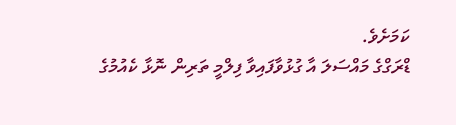ކަމަށެވެ.
ޑްރަގްގެ މައްސަލަ އާ ގުޅުވާފައިވާ ފިލްމީ ތަރިން ނޮޅާ ކެއުމުގެ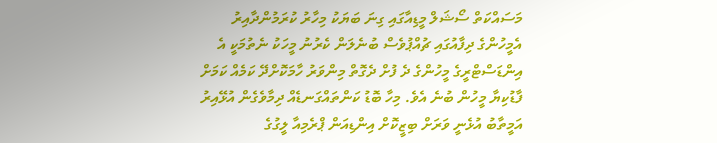މަސައްކަތް ސޯޝަލް މީޑިއާގައި ގިނަ ބަޔަކު މިހާރު ކުރަމުންދާއިރު އެމީހުންގެ ދިފާއުގައި ޗުއްޕުވެސް ބުނެލަން ކެރުނު މީހަކު ނެތުމަކީ އެ އިންޑަސްޓްރީގެ މީހުންގެ ދެ ފުށް ދެގޮތް މިންވަރު ހާމަކޮށްދޭ ކަމެއް ކަމަށް ފާޑުކިޔާ މީހުން ބުނެ އެވެ. މިހާ ބޮޑު ކަންތައްގަނޑެއް ދިމާވެގެން އުޅޭއިރު އަމީތާބު އުޅެނީ ވަރަށް ބިޒީކޮށް އިންޑިއަން ޕްރެމިއާ ލީގުގެ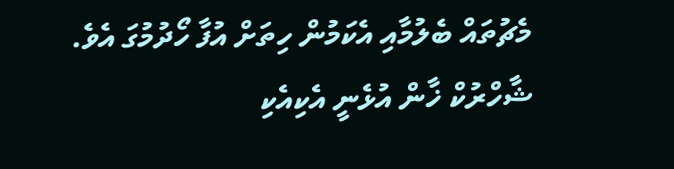މެޗުތައް ބެލުމާއި އެކަމުން ހިތަށް އުފާ ހޯދުމުގަ އެވެ.
ޝާހްރުކް ޚާން އުޅެނީ އެކިއެކި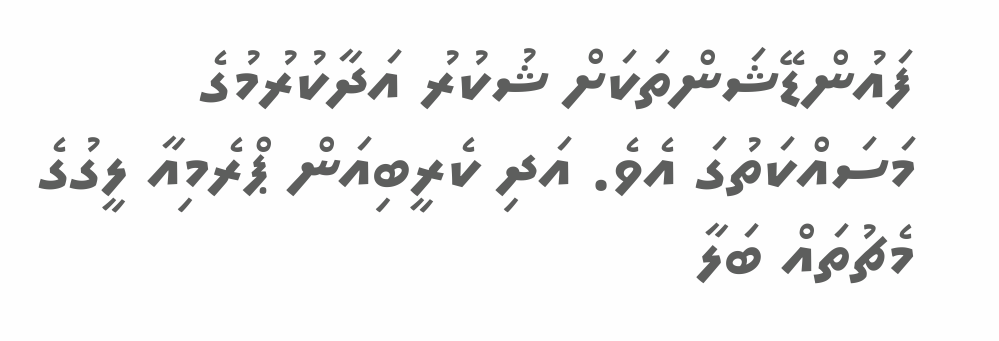ފައުންޑޭޝަންތަކަށް ޝުކުރު އަދާކުރުމުގެ މަސައްކަތުގަ އެވެ. އަދި ކެރީބިއަން ޕްރެމިއާ ލީގުގެ މެޗުތައް ބަލާ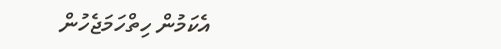އެކަމުން ހިތްހަމަޖެހުން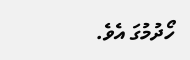ހޯދުމުގަ އެވެ.